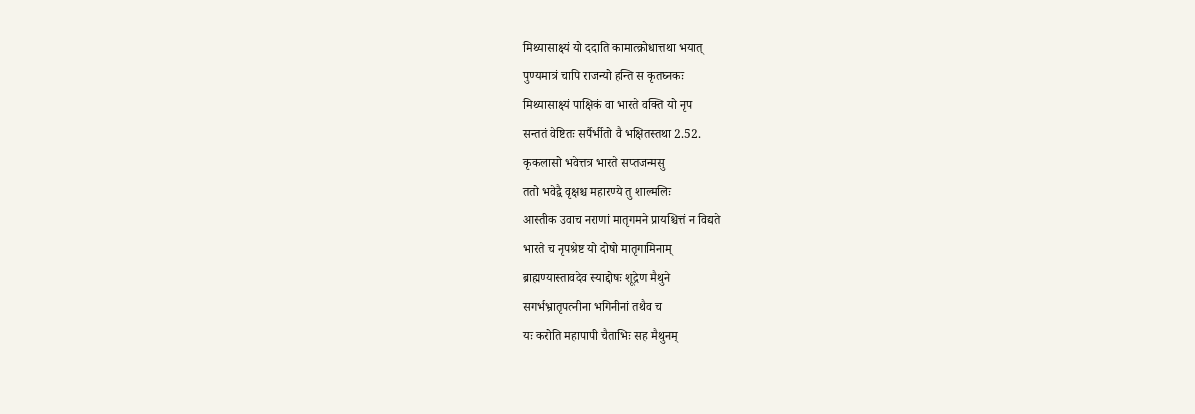मिथ्यासाक्ष्यं यो ददाति कामात्क्रोधात्तथा भयात्
पुण्यमात्रं चापि राजन्यो हन्ति स कृतघ्नकः
मिथ्यासाक्ष्यं पाक्षिकं वा भारते वक्ति यो नृप
सन्ततं वेष्टितः सर्पैर्भीतो वै भक्षितस्तथा 2.52.
कृकलासो भवेत्तत्र भारते सप्तजन्मसु
ततो भवेद्वै वृक्षश्च महारण्ये तु शाल्मलिः
आस्तीक उवाच नराणां मातृगमने प्रायश्चित्तं न विद्यते
भारते च नृपश्रेष्ट यो दोषो मातृगामिनाम्
ब्राह्मण्यास्तावदेव स्याद्दोषः शूद्रेण मैथुने
सगर्भभ्रातृपत्नीना भगिनीनां तथैव च
यः करोति महापापी चैताभिः सह मैथुनम्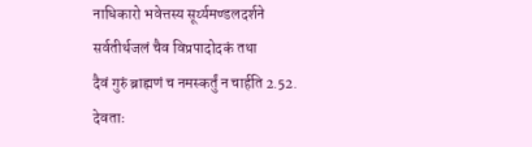नाधिकारो भवेत्तस्य सूर्य्यमण्डलदर्शने
सर्वतीर्थजलं चैव विप्रपादोदकं तथा
दैवं गुरुं ब्राह्मणं च नमस्कर्तुं न चार्हति 2.52.
देवताः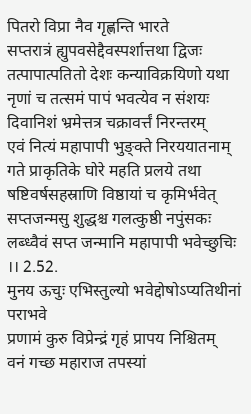पितरो विप्रा नैव गृह्णन्ति भारते
सप्तरात्रं ह्युपवसेद्दैवस्पर्शात्तथा द्विजः
तत्पापात्पतितो देशः कन्याविक्रयिणो यथा
नृणां च तत्समं पापं भवत्येव न संशयः
दिवानिशं भ्रमेत्तत्र चक्रावर्त्तं निरन्तरम्
एवं नित्यं महापापी भुङ्क्ते निरययातनाम्
गते प्राकृतिके घोरे महति प्रलये तथा
षष्टिवर्षसहस्राणि विष्ठायां च कृमिर्भवेत्
सप्तजन्मसु शुद्धश्च गलत्कुष्ठी नपुंसकः
लब्ध्वैवं सप्त जन्मानि महापापी भवेच्छुचिः ।। 2.52.
मुनय ऊचुः एभिस्तुल्यो भवेद्दोषोऽप्यतिथीनां पराभवे
प्रणामं कुरु विप्रेन्द्रं गृहं प्रापय निश्चितम्
वनं गच्छ महाराज तपस्यां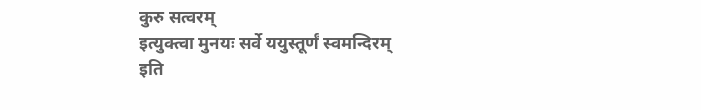कुरु सत्वरम्
इत्युक्त्वा मुनयः सर्वे ययुस्तूर्णं स्वमन्दिरम्
इति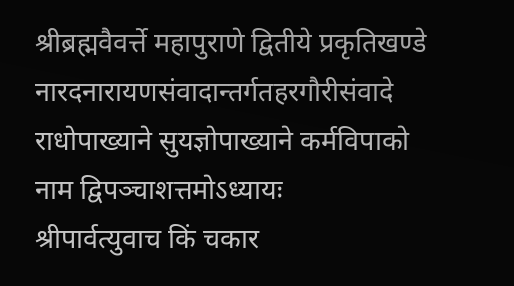श्रीब्रह्मवैवर्त्ते महापुराणे द्वितीये प्रकृतिखण्डे नारदनारायणसंवादान्तर्गतहरगौरीसंवादे राधोपाख्याने सुयज्ञोपाख्याने कर्मविपाको नाम द्विपञ्चाशत्तमोऽध्यायः
श्रीपार्वत्युवाच किं चकार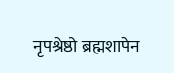नृपश्रेष्ठो ब्रह्मशापेन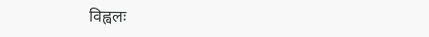विह्वलः